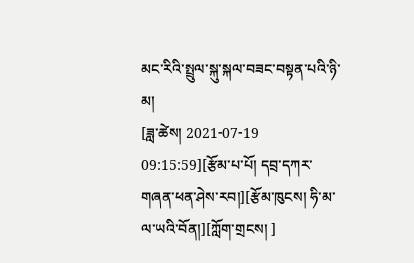མང་རིའི་སྤྲུལ་སྐུ་སྐལ་བཟང་བསྟན་པའི་ཉི་མ།
[ཟླ་ཚེས། 2021-07-19 09:15:59][རྩོམ་པ་པོ། དབྲ་དཀར་གཞན་ཕན་ཤེས་རབ།][རྩོམ་ཁུངས། ཧི་མ་ལ་ཡའི་བོན།][ཀློག་གྲངས། ]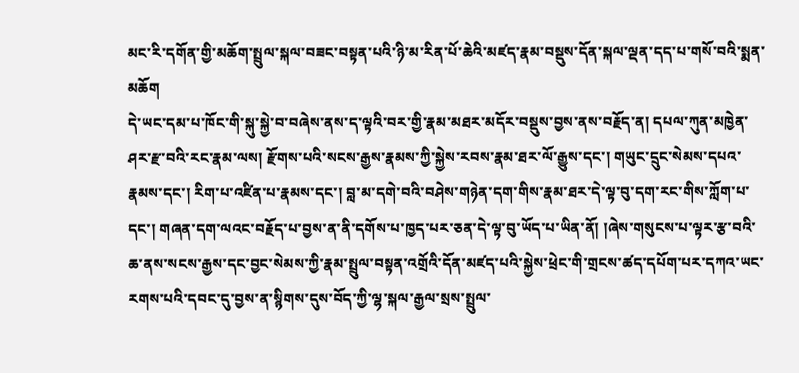མང་རི་དགོན་གྱི་མཆོག་སྤྲུལ་སྐལ་བཟང་བསྟན་པའི་ཉི་མ་རིན་པོ་ཆེའི་མཛད་རྣམ་བསྡུས་དོན་སྐལ་ལྡན་དད་པ་གསོ་བའི་སྨན་མཆོག
དེ་ཡང་དམ་པ་ཁོང་གི་སྐུ་སྐྱེ་བ་བཞེས་ནས་ད་ལྟའི་བར་གྱི་རྣམ་མཐར་མདོར་བསྡུས་བྱས་ནས་བརྗོད་ན། དཔལ་ཀུན་མཁྱེན་ཤར་རྫ་བའི་རང་རྣམ་ལས། རྫོགས་པའི་སངས་རྒྱས་རྣམས་ཀྱི་སྐྱེས་རབས་རྣམ་ཐར་ལོ་རྒྱུས་དང་། གཡུང་དྲུང་སེམས་དཔའ་རྣམས་དང་། རིག་པ་འཛིན་པ་རྣམས་དང་། བླ་མ་དགེ་བའི་བཤེས་གཉེན་དག་གིས་རྣམ་ཐར་དེ་ལྟ་བུ་དག་རང་གིས་ཀློག་པ་དང་། གཞན་དག་ལའང་བརྗོད་པ་བྱས་ན་ནི་དགོས་པ་ཁྱད་པར་ཅན་དེ་ལྟ་བུ་ཡོད་པ་ཡིན་ནོ། །ཞེས་གསུངས་པ་ལྟར་རྩ་བའི་ཆ་ནས་སངས་རྒྱས་དང་བྱང་སེམས་ཀྱི་རྣམ་སྤྲུལ་བསྟན་འགྲོའི་དོན་མཛད་པའི་སྐྱེས་ཕྲེང་གི་གྲངས་ཚད་དཔོག་པར་དཀའ་ཡང་རགས་པའི་དབང་དུ་བྱས་ན་སྙིགས་དུས་བོད་ཀྱི་ལྷ་སྐལ་རྒྱལ་སྲས་སྤྲུལ་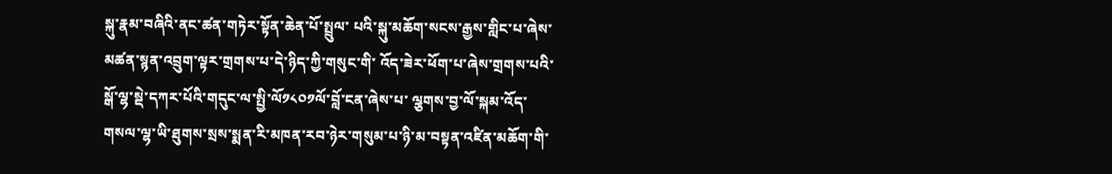སྐུ་རྣམ་བཞིའི་ནང་ཚན་གཏེར་སྟོན་ཆེན་པོ་སྤྲུལ་ པའི་སྐུ་མཆོག་སངས་རྒྱས་གླིང་པ་ཞེས་མཚན་སྙན་འབྲུག་ལྟར་གྲགས་པ་དེ་ཉིད་ཀྱི་གསུང་གི་ འོད་ཟེར་ཕོག་པ་ཞེས་གྲགས་པའི་སྒོ་ལྷ་སྡེ་དཀར་པོའི་གདུང་ལ་སྤྱི་ལོ༡༨༠༡ལོ་བློ་ངན་ཞེས་པ་ ལྕགས་བྱ་ལོ་སྐམ་འོད་གསལ་ལྷ་ཡི་ཐུགས་སྲས་སྨན་རི་མཁན་རབ་ཉེར་གསུམ་པ་ཉི་མ་བསྟན་འཛིན་མཆོག་གི་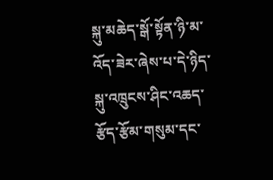སྐུ་མཆེད་སྒོ་སྟོན་ཉི་མ་འོད་ཟེར་ཞེས་པ་དེ་ཉིད་སྐུ་འཁྲུངས་ཤིང་འཆད་རྩོད་རྩོམ་གསུམ་དང་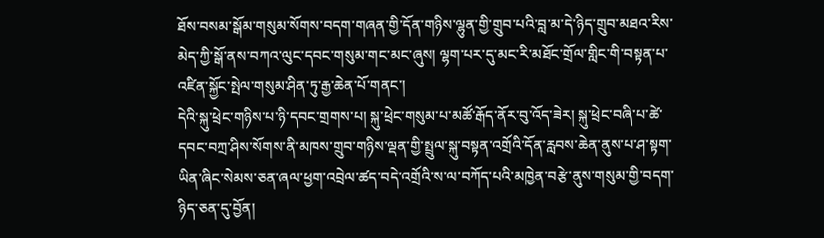ཐོས་བསམ་སྒོམ་གསུམ་སོགས་བདག་གཞན་གྱི་དོན་གཉིས་ལྷུན་གྱི་གྲུབ་པའི་བླ་མ་དེ་ཉིད་གྲུབ་མཐའ་རིས་མེད་ཀྱི་སྒོ་ནས་བཀའ་ལུང་དབང་གསུམ་གང་མང་ཞུས། ལྷག་པར་དུ་མང་རི་མཐོང་གྲོལ་གླིང་གི་བསྟན་པ་འཛིན་སྐྱོང་སྤེལ་གསུམ་ཤིན་ཏུ་རྒྱ་ཆེན་པོ་གནང་།
དེའི་སྐུ་ཕྲེང་གཉིས་པ་ཉི་དབང་གྲགས་པ། སྐུ་ཕྲེང་གསུམ་པ་མཚོ་རྒོད་ནོར་བུ་འོད་ཟེར། སྐུ་ཕྲེང་བཞི་པ་ཚེ་དབང་བཀྲ་ཤིས་སོགས་ནི་མཁས་གྲུབ་གཉིས་ལྡན་གྱི་སྤྲུལ་སྐུ་བསྟན་འགྲོའི་དོན་རླབས་ཆེན་ནུས་པ་ཤ་སྟག་ཡིན་ཞིང་སེམས་ཅན་ཞལ་ཕྱག་འབྲེལ་ཚད་བདེ་འགྲོའི་ས་ལ་བཀོད་པའི་མཁྱེན་བརྩེ་ནུས་གསུམ་གྱི་བདག་ཉིད་ཅན་དུ་བྱོན།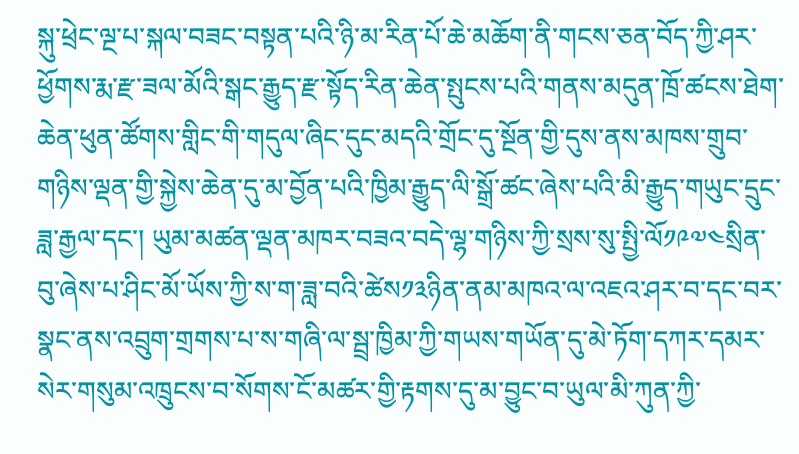སྐུ་ཕྲེང་ལྔ་པ་སྐལ་བཟང་བསྟན་པའི་ཉི་མ་རིན་པོ་ཆེ་མཆོག་ནི་གངས་ཅན་བོད་ཀྱི་ཤར་ཕྱོགས་རྨ་རྫ་ཟལ་མོའི་སྒང་རྒྱུད་རྫ་སྟོད་རིན་ཆེན་སྤུངས་པའི་གནས་མདུན་ཁྲོ་ཚངས་ཐེག་ཆེན་ཕུན་ཚོགས་གླིང་གི་གདུལ་ཞིང་དུང་མདའི་གྲོང་དུ་སྔོན་གྱི་དུས་ནས་མཁས་གྲུབ་གཉིས་ལྡན་གྱི་སྐྱེས་ཆེན་དུ་མ་བྱོན་པའི་ཁྱིམ་རྒྱུད་ལི་སྒྲོ་ཚང་ཞེས་པའི་མི་རྒྱུད་གཡུང་དྲུང་ཟླ་རྒྱལ་དང་། ཡུམ་མཚན་ལྡན་མཁར་བཟའ་བདེ་ལྷ་གཉིས་ཀྱི་སྲས་སུ་སྤྱི་ལོ༡༩༧༤སྲིན་བུ་ཞེས་པ་ཤིང་མོ་ཡོས་ཀྱི་ས་ག་ཟླ་བའི་ཚེས༡༣ཉིན་ནམ་མཁའ་ལ་འཇའ་ཤར་བ་དང་བར་སྣང་ནས་འབྲུག་གྲགས་པ་ས་གཞི་ལ་སྦྲ་ཁྱིམ་ཀྱི་གཡས་གཡོན་དུ་མེ་ཏོག་དཀར་དམར་སེར་གསུམ་འཁྲུངས་བ་སོགས་ངོ་མཚར་གྱི་རྟགས་དུ་མ་བྱུང་བ་ཡུལ་མི་ཀུན་ཀྱི་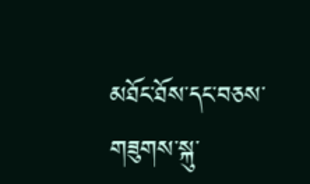མཐོང་ཐོས་དང་བཅས་གཟུགས་སྐུ་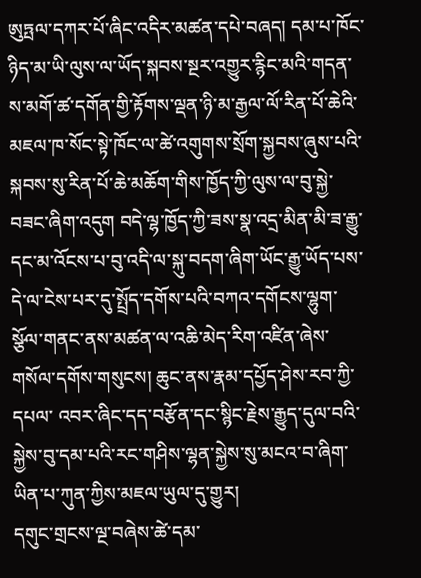ཨུཏྤལ་དཀར་པོ་ཞིང་འདིར་མཚན་དཔེ་བཞད། དམ་པ་ཁོང་ཉིད་མ་ཡི་ལུས་ལ་ཡོད་སྐབས་སྔར་འགྱུར་རྙིང་མའི་གདན་ས་མགོ་ཚ་དགོན་གྱི་རྟོགས་ལྡན་ཉི་མ་རྒྱལ་ལོ་རིན་པོ་ཆེའི་མཇལ་ཁ་སོང་སྟེ་ཁོང་ལ་ཚེ་འགུགས་སྲོག་སྐྱབས་ཞུས་པའི་སྐབས་སུ་རིན་པོ་ཆེ་མཆོག་གིས་ཁྱོད་ཀྱི་ལུས་ལ་བུ་སྐྱེ་བཟང་ཞིག་འདུག བདེ་ལྷ་ཁྱོད་ཀྱི་ཟས་སྣ་འདྲ་མིན་མི་ཟ་རྒྱུ་དང་མ་འོངས་པ་བུ་འདི་ལ་སྐུ་བདག་ཞིག་ཡོང་རྒྱུ་ཡོད་པས་དེ་ལ་ངེས་པར་དུ་སྤྲོད་དགོས་པའི་བཀའ་དགོངས་ལྷུག་སྩོལ་གནང་ནས་མཚན་ལ་འཆི་མེད་རིག་འཛིན་ཞེས་གསོལ་དགོས་གསུངས། ཆུང་ནས་རྣམ་དཔྱོད་ཤེས་རབ་ཀྱི་དཔལ་ འབར་ཞིང་དད་བརྩོན་དང་སྙིང་རྗེས་རྒྱུད་དུལ་བའི་སྐྱེས་བུ་དམ་པའི་རང་གཤིས་ལྷན་སྐྱེས་སུ་མངའ་བ་ཞིག་ཡིན་པ་ཀུན་ཀྱིས་མཇལ་ཡུལ་དུ་གྱུར།
དགུང་གྲངས་ལྔ་བཞེས་ཚེ་དམ་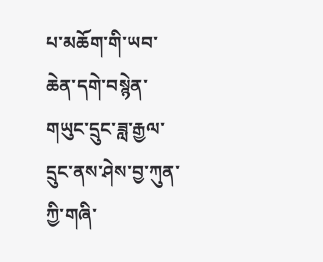པ་མཆོག་གི་ཡབ་ཆེན་དགེ་བསྙེན་གཡུང་དྲུང་ཟླ་རྒྱལ་དྲུང་ནས་ཤེས་བྱ་ཀུན་ཀྱི་གཞི་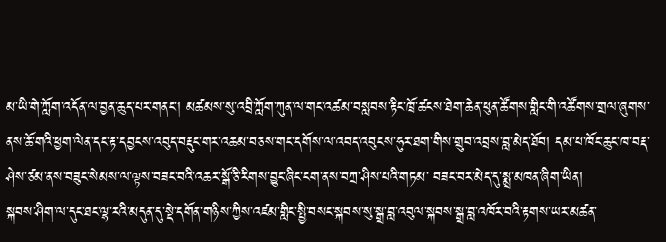མ་ཡི་གེ་ཀློག་འདོན་ལ་བྱན་ཆུད་པར་གནང་། མཚམས་སུ་འབྲི་ཀློག་ཀུན་ལ་གང་འཚམ་བསླབས་རྟིང་ཁྲོ་ཚངས་ཐེག་ཆེན་ཕུན་ཚོགས་གླིང་གི་འཚོགས་གྲལ་ཞུགས་ནས་ཆོ་གའི་ཕྱག་ལེན་དང་རྟ་དབྱངས་འབུད་བརྡུང་གར་འཆམ་བཅས་གང་དགོས་ལ་འབད་འབུངས་ཧུར་ཐག་གིས་གྲུབ་འབྲས་བླ་མེད་ཐོབ། དམ་པ་ཁོང་ཆུང་ཁ་བརྡ་ཤེས་ཙམ་ནས་བཟུང་སེམས་ལ་ལྟས་བཟང་བའི་འཆར་སྒོ་ཅི་རིགས་བྱུང་ཞིང་ངག་ནས་བཀྲ་ཤིས་པའི་གཏམ་ བཟང་བར་མེད་དུ་སྨྲ་མཁན་ཞིག་ཡིན།
སྐབས་ཤིག་ལ་དུང་ཐང་ལྷ་རའི་མདུན་དུ་སྡེ་དགོན་གཉིས་ཀྱིས་འཛམ་གླིང་སྤྱི་བསང་སྐབས་སུ་སྒྲ་བླ་འབུལ་སྐབས་སྒྲ་བླ་འཁོར་བའི་རྟགས་ཡར་མཚན་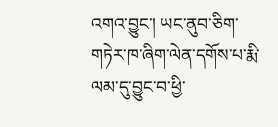འགའ་བྱུང་། ཡང་ནུབ་ཅིག་གཏེར་ཁ་ཞིག་ལེན་དགོས་པ་རྨི་ལམ་དུ་བྱུང་བ་ཕྱི་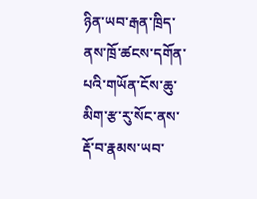ཉིན་ཡབ་རྒན་ཁྲིད་ནས་ཁྲོ་ཚངས་དགོན་པའི་གཡོན་ངོས་ཆུ་མིག་རྩ་རུ་སོང་ནས་རྡོ་བ་རྣམས་ཡབ་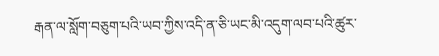རྒན་ལ་སློག་བཅུག་པའི་ཡབ་ཀྱིས་འདི་ན་ཅི་ཡང་མི་འདུག་ལབ་པའི་ཚུར་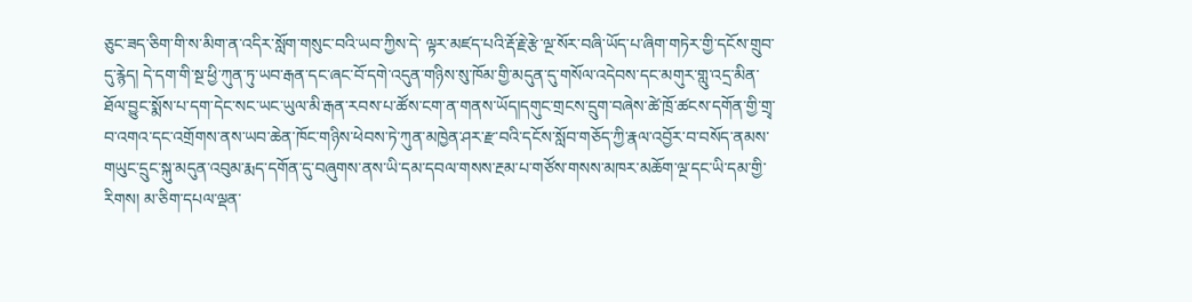ཅུང་ཟད་ཅིག་གི་ས་མིག་ན་འདིར་སློག་གསུང་བའི་ཡབ་ཀྱིས་དེ་ ལྟར་མཛད་པའི་རྡོ་རྗེ་རྩེ་ལྔ་སོར་བཞི་ཡོད་པ་ཞིག་གཏེར་གྱི་དངོས་གྲུབ་དུ་རྙེད། དེ་དག་གི་སྔ་ཕྱི་ཀུན་ཏུ་ཡབ་རྒན་དང་ཞང་བོ་དགེ་འདུན་གཉིས་སུ་ཁོམ་གྱི་མདུན་དུ་གསོལ་འདེབས་དང་མགུར་གླུ་འདྲ་མིན་ཐོལ་བྱུང་སྨོས་པ་དག་དེང་སང་ཡང་ཡུལ་མི་རྒན་རབས་པ་ཚོས་ངག་ན་གནས་ཡོད།དགུང་གྲངས་དྲུག་བཞེས་ཚེ་ཁྲོ་ཚངས་དགོན་གྱི་གྲྭ་བ་འགའ་དང་འགྲོགས་ནས་ཡབ་ཆེན་ཁོང་གཉིས་ཕེབས་ཏེ་ཀུན་མཁྱེན་ཤར་རྫ་བའི་དངོས་སློབ་གཅོད་ཀྱི་རྣལ་འབྱོར་བ་བསོད་ནམས་གཡུང་དྲུང་སྐུ་མདུན་འབུམ་རྨད་དགོན་དུ་བཞུགས་ནས་ཡི་དམ་དབལ་གསས་རྔམ་པ་གཙོས་གསས་མཁར་མཆོག་ལྔ་དང་ཡི་དམ་གྱི་རིགས། མ་ཅིག་དཔལ་ལྡན་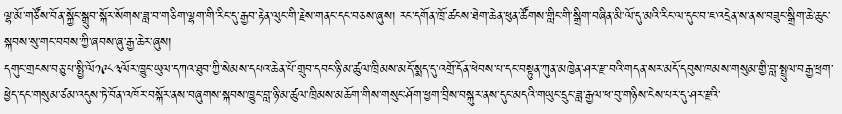ལྷ་མོ་གཙོས་བོན་སྐྱོང་སྒྲུབ་སྐོར་སོགས་ཟླ་བ་གཅིག་ལྷག་གི་རིང་དུ་རྒྱབ་རྟེན་ལུང་གི་རྗེས་གནང་དང་བཅས་ཞུས། རང་དགོན་ཁྲོ་ཚངས་ཐེག་ཆེན་ཕུན་ཚོགས་གླིང་གི་སྒྲིག་བཞིན་མི་ལོ་དུ་མའི་རིང་ལ་དུང་བ་ཇ་འདྲེན་ས་ནས་བཟུང་སྒྲིག་ཆེ་ཆུང་སྐབས་སུ་གང་བབས་ཀྱི་ཞབས་ཞུ་རྒྱ་ཆེར་ཞུས།
དགུང་གྲངས་བཅུ་པ་སྤྱི་ལོ༡༩༨༣ལོར་ཁྱུང་ཡུལ་དཀའ་ཐུབ་ཀྱི་སེམས་དཔའ་ཆེན་པོ་གྲུབ་དབང་ཉི་མ་ཚུལ་ཁྲིམས་མདོ་སྨད་དུ་འགྲོ་དོན་ཕེབས་པ་དང་བསྟུན་ཀུན་མཁྱེན་ཤར་རྫ་བའི་གདན་སར་མདོ་དབུས་ཁམས་གསུམ་གྱི་བླ་སྤྲུལ་བརྒྱ་ཕྲག་ཕྱེད་དང་གསུམ་ཙམ་འདུས་ཏེ་བོན་འཁོར་བསྐོར་ནས་བཞུགས་སྐབས་ཁྱུང་བླ་ཉི་མ་ཚུལ་ཁྲིམས་མཆོག་གིས་གསུང་ཤོག་ཕྱག་བྲིས་བསྐུར་ནས་དུང་མདའི་གཡུང་དྲུང་ཟླ་རྒྱལ་ཕ་བུ་གཉིས་ངེས་པར་དུ་ཤར་རྫའི་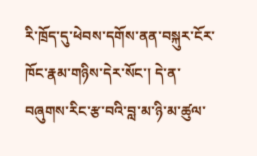རི་ཁྲོད་དུ་ཕེབས་དགོས་ནན་བསྐུར་ངོར་ཁོང་རྣམ་གཉིས་དེར་སོང་། དེ་ན་བཞུགས་རིང་རྩ་བའི་བླ་མ་ཉི་མ་ཚུལ་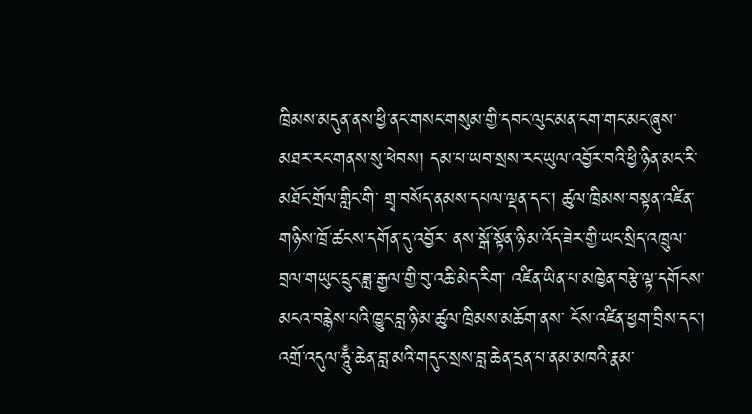ཁྲིམས་མདུན་ནས་ཕྱི་ནང་གསང་གསུམ་གྱི་དབང་ལུང་མན་ངག་གང་མང་ཞུས་མཐར་རང་གནས་སུ་ཕེབས། དམ་པ་ཡབ་སྲས་རང་ཡུལ་འབྱོར་བའི་ཕྱི་ཉིན་མང་རི་མཐོང་གྲོལ་གླིང་གི་ གྲྭ་བསོད་ནམས་དཔལ་ལྡན་དང་། ཚུལ་ཁྲིམས་བསྟན་འཛིན་གཉིས་ཁྲོ་ཚངས་དགོན་དུ་འབྱོར་ ནས་སྒོ་སྟོན་ཉི་མ་འོད་ཟེར་གྱི་ཡང་སྲིད་འཁྲུལ་བྲལ་གཡུང་དྲུང་ཟླ་རྒྱལ་གྱི་བུ་འཆི་མེད་རིག་ འཛིན་ཡིན་པ་མཁྱེན་བརྩེ་ལྟ་དགོངས་མངའ་བརྙེས་པའི་ཁྱུང་བླ་ཉི་མ་ཚུལ་ཁྲིམས་མཆོག་ནས་ ངོས་འཛིན་ཕྱག་བྲིས་དང་། འགྲོ་འདུལ་ཧཱུྃ་ཆེན་བླ་མའི་གདུང་སྲས་བླ་ཆེན་དྲན་པ་ནམ་མཁའི་རྣམ་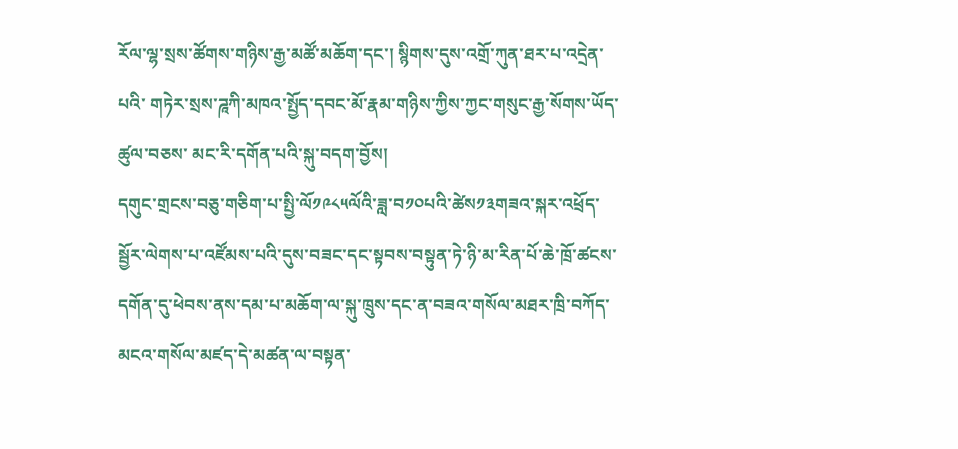རོལ་ལྷ་སྲས་ཚོགས་གཉིས་རྒྱ་མཚོ་མཆོག་དང་། སྙིགས་དུས་འགྲོ་ཀུན་ཐར་པ་འདྲེན་པའི་ གཏེར་སྲས་ཌཱཀི་མཁའ་སྤྱོད་དབང་མོ་རྣམ་གཉིས་ཀྱིས་ཀྱང་གསུང་རྒྱ་སོགས་ཡོད་ཚུལ་བཅས་ མང་རི་དགོན་པའི་སྐུ་བདག་བྱོས།
དགུང་གྲངས་བཅུ་གཅིག་པ་སྤྱི་ལོ༡༩༨༥ལོའི་ཟླ་བ༡༠པའི་ཚེས༡༣གཟའ་སྐར་འཕྲོད་སྦྱོར་ལེགས་པ་འཛོམས་པའི་དུས་བཟང་དང་སྟབས་བསྟུན་ཏེ་ཉི་མ་རིན་པོ་ཆེ་ཁྲོ་ཚངས་དགོན་དུ་ཕེབས་ནས་དམ་པ་མཆོག་ལ་སྐུ་ཁྲུས་དང་ན་བཟའ་གསོལ་མཐར་ཁྲི་བཀོད་མངའ་གསོལ་མཛད་དེ་མཚན་ལ་བསྟན་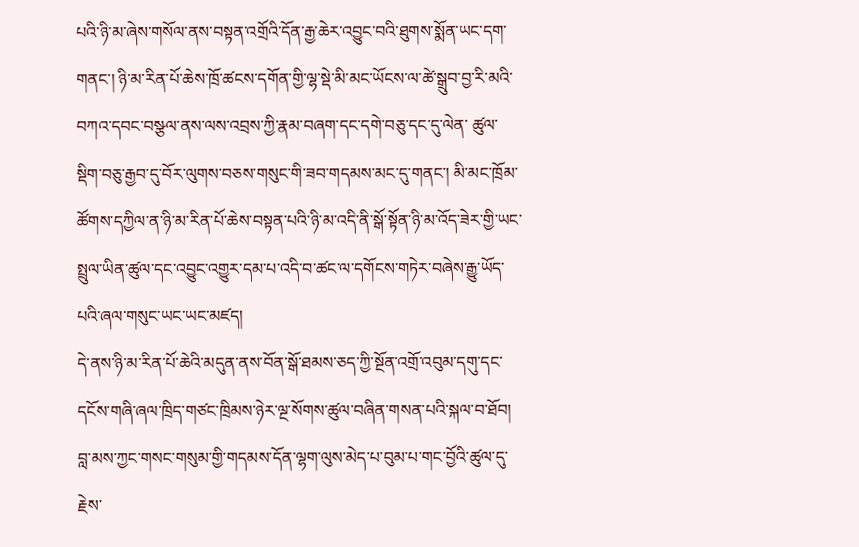པའི་ཉི་མ་ཞེས་གསོལ་ནས་བསྟན་འགྲོའི་དོན་རྒྱ་ཆེར་འབྱུང་བའི་ཐུགས་སྨོན་ཡང་དག་གནང་། ཉི་མ་རིན་པོ་ཆེས་ཁྲོ་ཚངས་དགོན་གྱི་ལྷ་སྡེ་མི་མང་ཡོངས་ལ་ཚེ་སྒྲུབ་བྱ་རི་མའི་བཀའ་དབང་བསྩལ་ནས་ལས་འབྲས་ཀྱི་རྣམ་བཞག་དང་དགེ་བཅུ་དང་དུ་ལེན་ ཚུལ་སྡིག་བཅུ་རྒྱབ་དུ་བོར་ལུགས་བཅས་གསུང་གི་ཟབ་གདམས་མང་དུ་གནང་། མི་མང་ཁྲོམ་ཚོགས་དཀྱིལ་ན་ཉི་མ་རིན་པོ་ཆེས་བསྟན་པའི་ཉི་མ་འདི་ནི་སྒོ་སྟོན་ཉི་མ་འོད་ཟེར་གྱི་ཡང་སྤྲུལ་ཡིན་ཚུལ་དང་འབྱུང་འགྱུར་དམ་པ་འདི་བ་ཚང་ལ་དགོངས་གཏེར་བཞེས་རྒྱུ་ཡོད་པའི་ཞལ་གསུང་ཡང་ཡང་མཛད།
དེ་ནས་ཉི་མ་རིན་པོ་ཆེའི་མདུན་ནས་བོན་སྒོ་ཐམས་ཅད་ཀྱི་སྔོན་འགྲོ་འབུམ་དགུ་དང་ དངོས་གཞི་ཞལ་ཁྲིད་གཙང་ཁྲིམས་ཉེར་ལྔ་སོགས་ཚུལ་བཞིན་གསན་པའི་སྐལ་བ་ཐོབ། བླ་མས་ཀྱང་གསང་གསུམ་གྱི་གདམས་དོན་ལྷག་ལུས་མེད་པ་བུམ་པ་གང་བྱོའི་ཚུལ་དུ་རྗེས་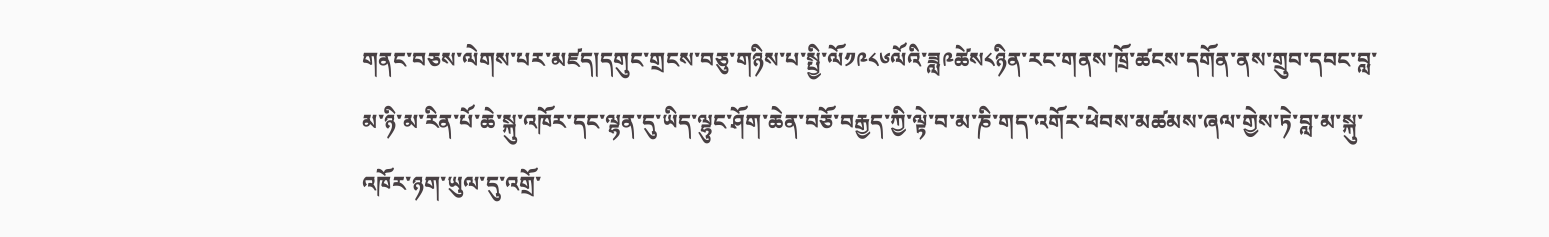གནང་བཅས་ལེགས་པར་མཛད།དགུང་གྲངས་བཅུ་གཉིས་པ་སྤྱི་ལོ༡༩༨༦ལོའི་ཟླ༩ཚེས༨ཉིན་རང་གནས་ཁྲོ་ཚངས་དགོན་ནས་གྲུབ་དབང་བླ་མ་ཉི་མ་རིན་པོ་ཆེ་སྐུ་འཁོར་དང་ལྷན་དུ་ཡིད་ལྷུང་ཤོག་ཆེན་བཅོ་བརྒྱད་ཀྱི་ལྟེ་བ་མ་ཎི་གད་འགོར་ཕེབས་མཚམས་ཞལ་གྱེས་ཏེ་བླ་མ་སྐུ་འཁོར་ཉག་ཡུལ་དུ་འགྲོ་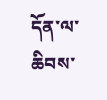དོན་ལ་ཆིབས་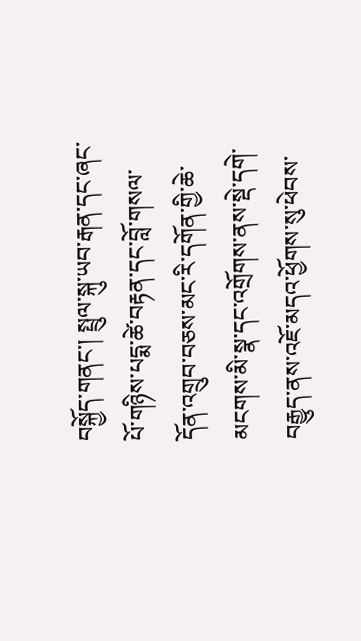བསྐྱོད་གནང་། སྤྲུལ་སྐུ་ཡབ་རྒན་དང་ཞང་པོ་གཉིས་པདྨ་ཚེ་བརྟན་དང་བློ་གསལ་དོན་འགྲུབ་བཅས་མང་རི་དགོན་གྱི་ཆེ་མངགས་མི་སྣ་དང་འགྲོགས་ནས་སྡེ་དགེ་བརྒྱུད་ནས་འཇོ་མདའ་ཕྱོགས་སུ་ཕེབས་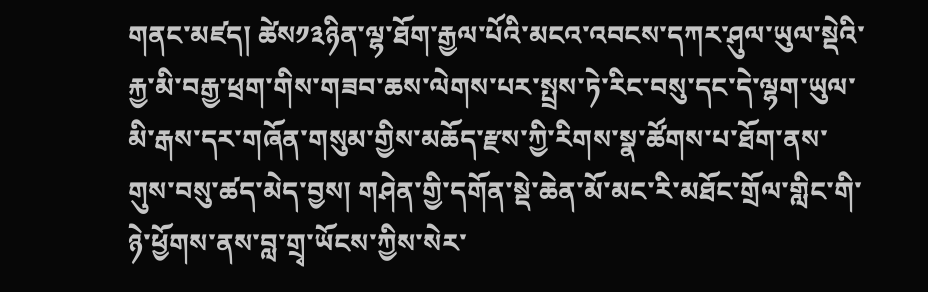གནང་མཛད། ཚེས༡༣ཉིན་ལྷ་ཐོག་རྒྱལ་པོའི་མངའ་འབངས་དཀར་ཤུལ་ཡུལ་སྡེའི་རྐྱ་མི་བརྒྱ་ཕྲག་གིས་གཟབ་ཆས་ལེགས་པར་སྤྲས་ཏེ་རིང་བསུ་དང་དེ་ལྷག་ཡུལ་མི་རྒས་དར་གཞོན་གསུམ་གྱིས་མཆོད་རྫས་ཀྱི་རིགས་སྣ་ཚོགས་པ་ཐོག་ནས་གུས་བསུ་ཚད་མེད་བྱས། གཤེན་གྱི་དགོན་སྡེ་ཆེན་མོ་མང་རི་མཐོང་གྲོལ་གླིང་གི་ཉེ་ཕྱོགས་ནས་བླ་གྲྭ་ཡོངས་ཀྱིས་སེར་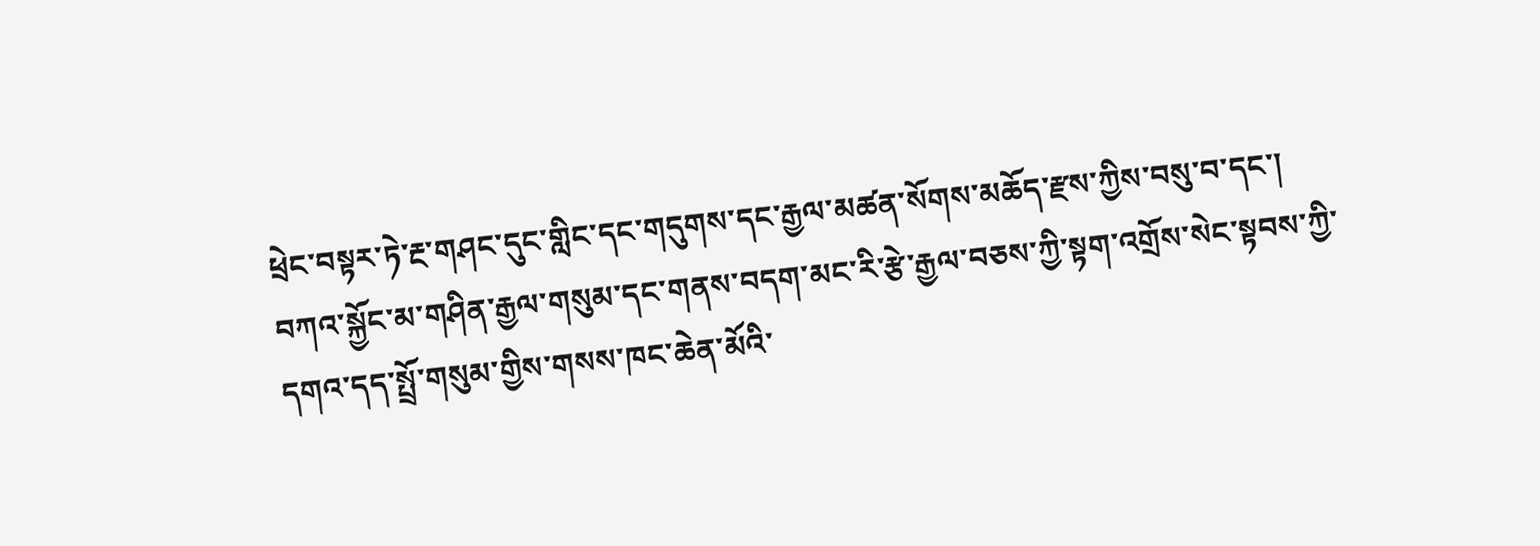ཕྲེང་བསྟར་ཏེ་རྔ་གཤང་དུང་གླིང་དང་གདུགས་དང་རྒྱལ་མཚན་སོགས་མཆོད་རྫས་ཀྱིས་བསུ་བ་དང་། བཀའ་སྐྱོང་མ་གཤིན་རྒྱལ་གསུམ་དང་གནས་བདག་མང་རི་རྩེ་རྒྱལ་བཅས་ཀྱི་སྟག་འགྲོས་སེང་སྟབས་ཀྱི་དགའ་དད་སྤྲོ་གསུམ་གྱིས་གསས་ཁང་ཆེན་མོའི་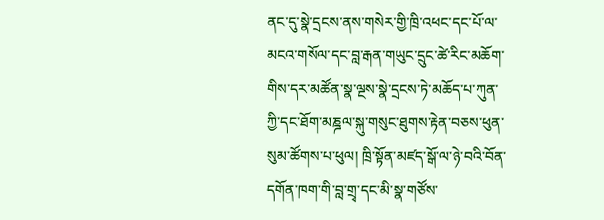ནང་དུ་སྣེ་དྲངས་ནས་གསེར་གྱི་ཁྲི་འཕང་དང་པོ་ལ་མངའ་གསོལ་དང་བླ་རྒན་གཡུང་དྲུང་ཚེ་རིང་མཆོག་གིས་དར་མཚོན་སྣ་ལྔས་སྣེ་དྲངས་ཏེ་མཆོད་པ་ཀུན་ཀྱི་དང་ཐོག་མཎྜལ་སྐུ་གསུང་ཐུགས་རྟེན་བཅས་ཕུན་སུམ་ཚོགས་པ་ཕུལ། ཁྲི་སྟོན་མཛད་སྒོ་ལ་ཉེ་བའི་བོན་དགོན་ཁག་གི་བླ་གྲྭ་དང་མི་སྣ་གཙོས་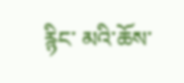རྙིང་ མའི་ཆོས་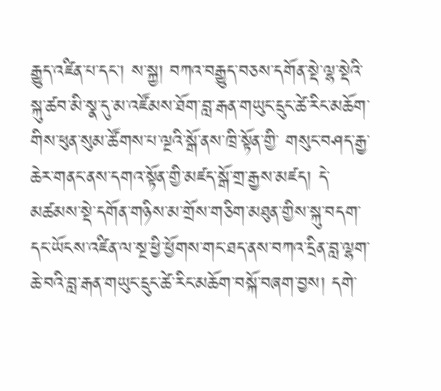རྒྱུད་འཛིན་པ་དང་། ས་སྐྱ། བཀའ་བརྒྱུད་བཅས་དགོན་སྡེ་ལྷ་སྡེའི་སྐུ་ཚབ་མི་སྣ་དུ་མ་འཛོམས་ཐོག་བླ་རྒན་གཡུང་དྲུང་ཚེ་རིང་མཆོག་གིས་ཕུན་སུམ་ཚོགས་པ་ལྔའི་སྒོ་ནས་ཁྲི་སྟོན་གྱི་ གསུང་བཤད་རྒྱ་ཆེར་གནང་ནས་དགའ་སྟོན་གྱི་མཛད་སྒོ་གྲ་རྒྱས་མཛད། དེ་མཚམས་སྡེ་དགོན་གཉིས་མ་གྲོས་གཅིག་མཐུན་གྱིས་སྐུ་བདག་དང་ཡོངས་འཛིན་ལ་སྔ་ཕྱི་ཕྱོགས་གང་ཐད་ནས་བཀའ་དྲིན་བླ་ལྷག་ཆེ་བའི་བླ་རྒན་གཡུང་དྲུང་ཚེ་རིང་མཆོག་བསྐོ་བཞག་བྱས། དགེ་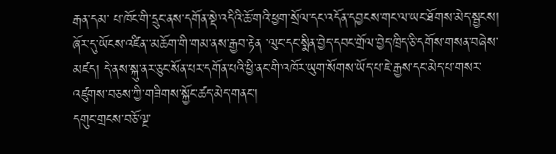རྒན་དམ་ པ་ཁོང་གི་དྲུང་ནས་དགོན་སྡེ་འདིའི་ཆོ་གའི་ཕྱག་སྲོལ་དང་འདོན་དབྱངས་གང་ལ་ཡང་ཐོགས་མེད་སྦྱངས། ཞོར་དུ་ཡོངས་འཛིན་་མཆོག་གི་གམ་ནས་རྒྱབ་རྟེན ་ལུང་དང་སྨིན་བྱེད་དབང་གྲོལ་བྱེད་ཁྲིད་ཅི་དགོས་གསན་བཞེས་མཛད། དེ་ནས་སྐུ་ནར་ཅུང་སོན་པར་དགོན་པའི་ཕྱི་ནང་གི་འཁོར་ཡུག་སོགས་ཡོད་པ་ཇེ་རྒྱས་དང་མེད་པ་གསར་འཛུགས་བཅས་ཀྱི་གཟིགས་སྐྱོང་ཚད་མེད་གནང་།
དགུང་གྲངས་བཅོ་ལྔ་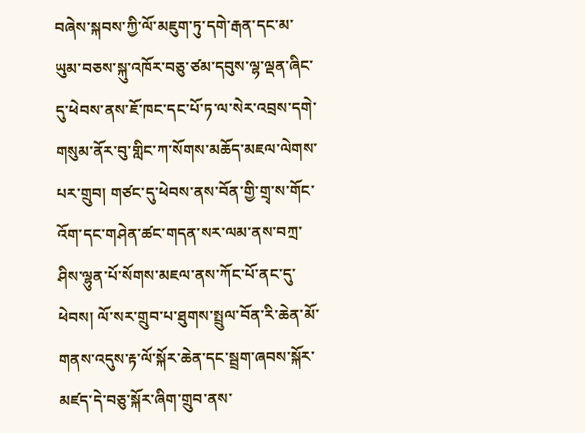བཞེས་སྐབས་ཀྱི་ལོ་མཇུག་ཏུ་དགེ་རྒན་དང་མ་ཡུམ་བཅས་སྐུ་འཁོར་བཅུ་ཙམ་དབུས་ལྷ་ལྡན་ཞིང་དུ་ཕེབས་ནས་ཇོ་ཁང་དང་པོ་ཏ་ལ་སེར་འབྲས་དགེ་གསུམ་ནོར་བུ་གླིང་ཀ་སོགས་མཆོད་མཇལ་ལེགས་པར་གྲུབ། གཙང་དུ་ཕེབས་ནས་བོན་གྱི་གྲྭ་ས་གོང་འོག་དང་གཤེན་ཚང་གདན་སར་ལམ་ནས་བཀྲ་ཤིས་ལྷུན་པོ་སོགས་མཇལ་ནས་ཀོང་པོ་ནང་དུ་ཕེབས། ལོ་སར་གྲུབ་པ་ཐུགས་སྤྲུལ་བོན་རི་ཆེན་མོ་གནས་འདུས་རྟ་ལོ་སྐོར་ཆེན་དང་སྦྲག་ཞབས་སྐོར་མཛད་དེ་བཅུ་སྐོར་ཞིག་གྲུབ་ནས་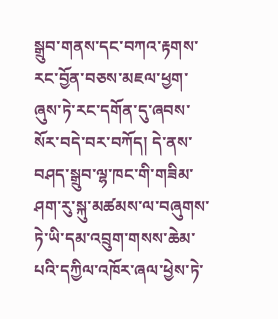སྒྲུབ་གནས་དང་བཀའ་རྟགས་རང་བྱོན་བཅས་མཇལ་ཕྱག་ཞུས་ཏེ་རང་དགོན་དུ་ཞབས་སོར་བདེ་བར་བཀོད། དེ་ནས་བཤད་སྒྲུབ་ལྷ་ཁང་གི་གཟིམ་ཤག་རུ་སྐུ་མཚམས་ལ་བཞུགས་ཏེ་ཡི་དམ་འབྲུག་གསས་ཆེམ་པའི་དཀྱིལ་འཁོར་ཞལ་ཕྱེས་ཏེ་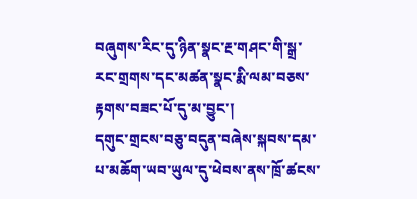བཞུགས་རིང་དུ་ཉིན་སྣང་རྔ་གཤང་གི་སྒྲ་རང་གྲགས་དང་མཚན་སྣང་རྨི་ལམ་བཅས་རྟགས་བཟང་པོ་དུ་མ་བྱུང་།
དགུང་གྲངས་བཅུ་བདུན་བཞེས་སྐབས་དམ་པ་མཆོག་ཡབ་ཡུལ་དུ་ཕེབས་ནས་ཁྲོ་ཚངས་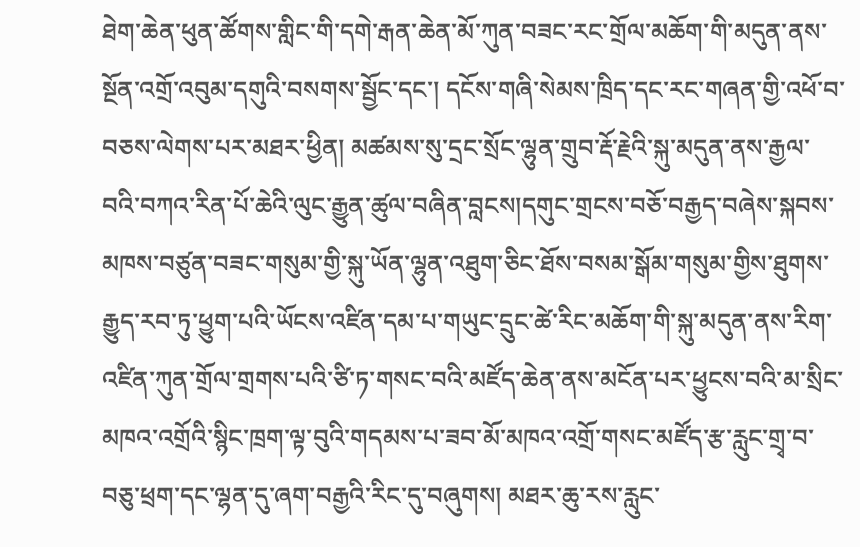ཐེག་ཆེན་ཕུན་ཚོགས་གླིང་གི་དགེ་རྒན་ཆེན་མོ་ཀུན་བཟང་རང་གྲོལ་མཆོག་གི་མདུན་ནས་སྔོན་འགྲོ་འབུམ་དགུའི་བསགས་སྦྱོང་དང་། དངོས་གཞི་སེམས་ཁྲིད་དང་རང་གཞན་གྱི་འཕོ་བ་བཅས་ལེགས་པར་མཐར་ཕྱིན། མཚམས་སུ་དྲང་སྲོང་ལྷུན་གྲུབ་རྡོ་རྗེའི་སྐུ་མདུན་ནས་རྒྱལ་བའི་བཀའ་རིན་པོ་ཆེའི་ལུང་རྒྱུན་ཚུལ་བཞིན་བླངས།དགུང་གྲངས་བཅོ་བརྒྱད་བཞེས་སྐབས་མཁས་བཙུན་བཟང་གསུམ་གྱི་སྐུ་ཡོན་ལྷུན་འཐུག་ཅིང་ཐོས་བསམ་སྒོམ་གསུམ་གྱིས་ཐུགས་རྒྱུད་རབ་ཏུ་ཕྱུག་པའི་ཡོངས་འཛིན་དམ་པ་གཡུང་དྲུང་ཚེ་རིང་མཆོག་གི་སྐུ་མདུན་ནས་རིག་འཛིན་ཀུན་གྲོལ་གྲགས་པའི་ཙི་ཏ་གསང་བའི་མཛོད་ཆེན་ནས་མངོན་པར་ཕྱུངས་བའི་མ་སྲིང་མཁའ་འགྲོའི་སྙིང་ཁྲག་ལྟ་བུའི་གདམས་པ་ཟབ་མོ་མཁའ་འགྲོ་གསང་མཛོད་རྩ་རླུང་གྲྭ་བ་བཅུ་ཕྲག་དང་ལྷན་དུ་ཞག་བརྒྱའི་རིང་དུ་བཞུགས། མཐར་ཆུ་རས་རླུང་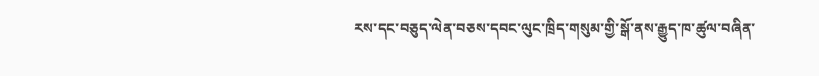རས་དང་བཅུད་ལེན་བཅས་དབང་ལུང་ཁྲིད་གསུམ་གྱི་སྒོ་ནས་རྒྱུད་ཁ་ཚུལ་བཞིན་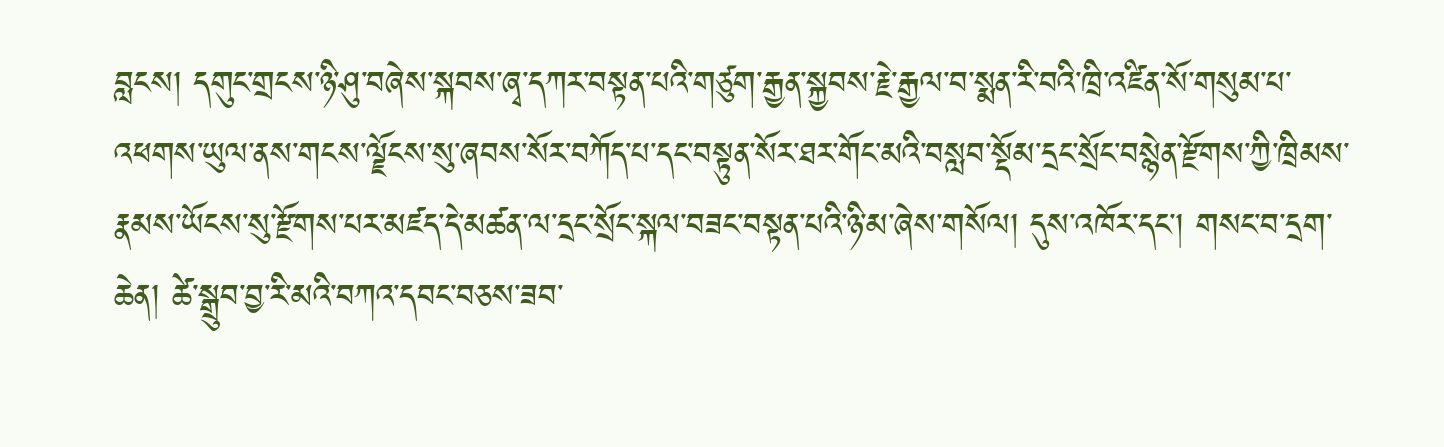བླངས། དགུང་གྲངས་ཉི་ཤུ་བཞེས་སྐབས་ཞྭ་དཀར་བསྟན་པའི་གཙུག་རྒྱན་སྐྱབས་རྗེ་རྒྱལ་བ་སྨན་རི་བའི་ཁྲི་འཛིན་སོ་གསུམ་པ་འཕགས་ཡུལ་ནས་གངས་ལྗོངས་སུ་ཞབས་སོར་བཀོད་པ་དང་བསྟུན་སོར་ཐར་གོང་མའི་བསླབ་སྡོམ་དྲང་སྲོང་བསྙེན་རྫོགས་ཀྱི་ཁྲིམས་རྣམས་ཡོངས་སུ་རྫོགས་པར་མཛད་དེ་མཚན་ལ་དྲང་སྲོང་སྐལ་བཟང་བསྟན་པའི་ཉི་མ་ཞེས་གསོལ། དུས་འཁོར་དང་། གསང་བ་དྲག་ཆེན། ཚེ་སྒྲུབ་བྱ་རི་མའི་བཀའ་དབང་བཅས་ཟབ་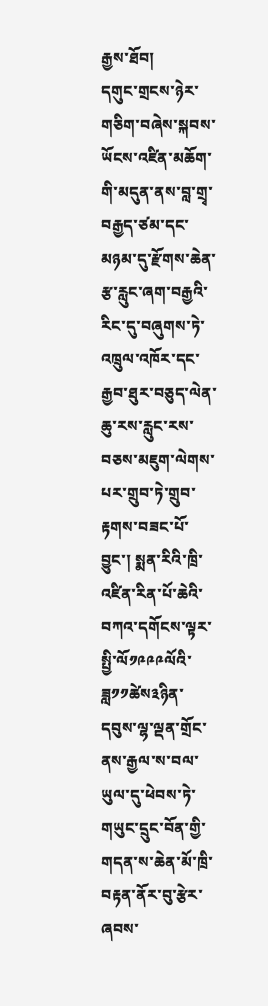རྒྱས་ཐོབ།
དགུང་གྲངས་ཉེར་གཅིག་བཞེས་སྐབས་ཡོངས་འཛིན་མཆོག་གི་མདུན་ནས་བླ་གྲྭ་བརྒྱད་ཙམ་དང་མཉམ་དུ་རྫོགས་ཆེན་རྩ་རླུང་ཞག་བརྒྱའི་རིང་དུ་བཞུགས་ཏེ་འཁྲུལ་འཁོར་དང་རྒྱབ་ཐུར་བཅུད་ལེན་ཆུ་རས་རླུང་རས་བཅས་མཇུག་ལེགས་པར་གྲུབ་ཏེ་གྲུབ་རྟགས་བཟང་པོ་བྱུང་། སྨན་རིའི་ཁྲི་འཛིན་རིན་པོ་ཆེའི་བཀའ་དགོངས་ལྟར་སྤྱི་ལོ༡༩༩༩ལོའི་ཟླ༡༡ཚེས༣ཉིན་དབུས་ལྷ་ལྡན་གྲོང་ནས་རྒྱལ་ས་བལ་ཡུལ་དུ་ཕེབས་ཏེ་གཡུང་དྲུང་བོན་གྱི་གདན་ས་ཆེན་མོ་ཁྲི་བརྟན་ནོར་བུ་རྩེར་ཞབས་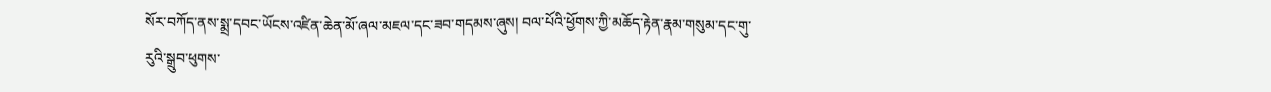སོར་བཀོད་ནས་སྨྲ་དབང་ཡོངས་འཛིན་ཆེན་མོ་ཞལ་མཇལ་དང་ཟབ་གདམས་ཞུས། བལ་པོའི་ཕྱོགས་ཀྱི་མཆོད་རྟེན་རྣམ་གསུམ་དང་གུ་རུའི་སྒྲུབ་ཕུགས་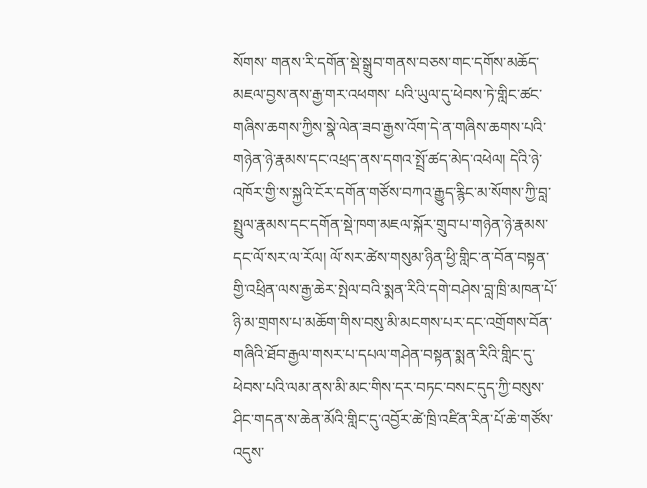སོགས་ གནས་རི་དགོན་སྡེ་སྒྲུབ་གནས་བཅས་གང་དགོས་མཆོད་མཇལ་བྱས་ནས་རྒྱ་གར་འཕགས་ པའི་ཡུལ་དུ་ཕེབས་ཏེ་གླིང་ཚང་གཞིས་ཆགས་ཀྱིས་སྣེ་ལེན་ཟབ་རྒྱས་འོག་དེ་ན་གཞིས་ཆགས་པའི་གཉེན་ཉེ་རྣམས་དང་འཕྲད་ནས་དགའ་སྤྲོ་ཚད་མེད་འཕེལ། དེའི་ཉེ་འཁོར་གྱི་ས་སྐྱའི་ངོར་དགོན་གཙོས་བཀའ་རྒྱུད་རྙིང་མ་སོགས་ཀྱི་བླ་སྤྲུལ་རྣམས་དང་དགོན་སྡེ་ཁག་མཇལ་སྐོར་གྲུབ་པ་གཉེན་ཉེ་རྣམས་དང་ལོ་སར་ལ་རོལ། ལོ་སར་ཚེས་གསུམ་ཉིན་ཕྱི་གླིང་ན་བོན་བསྟན་གྱི་འཕྲིན་ལས་རྒྱ་ཆེར་སྤེལ་བའི་སྨན་རིའི་དགེ་བཤེས་བླ་ཁྲི་མཁན་པོ་ཉི་མ་གྲགས་པ་མཆོག་གིས་བསུ་མི་མངགས་པར་དང་འགྲོགས་བོན་གཞིའི་ཐོབ་རྒྱལ་གསར་པ་དཔལ་གཤེན་བསྟན་སྨན་རིའི་གླིང་དུ་ཕེབས་པའི་ལམ་ནས་མི་མང་གིས་དར་བཏང་བསང་དུད་ཀྱི་བསུས་ཤིང་གདན་ས་ཆེན་མོའི་གླིང་དུ་འབྱོར་ཚེ་ཁྲི་འཛིན་རིན་པོ་ཆེ་གཙོས་འདུས་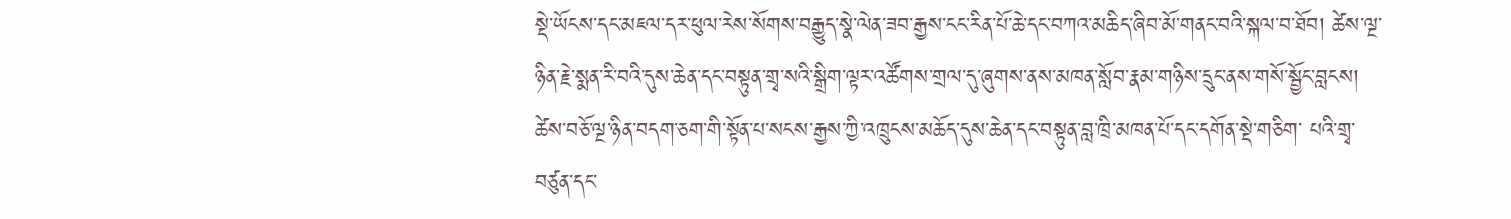སྡེ་ཡོངས་དང་མཇལ་དར་ཕུལ་རེས་སོགས་བརྒྱུད་སྣེ་ལེན་ཟབ་རྒྱས་ངང་རིན་པོ་ཆེ་དང་བཀའ་མཆིད་ཞིབ་མོ་གནང་བའི་སྐལ་བ་ཐོབ། ཚེས་ལྔ་ཉིན་རྗེ་སྨན་རི་བའི་དུས་ཆེན་དང་བསྟུན་གྲྭ་སའི་སྒྲིག་ལྟར་འཚོགས་གྲལ་དུ་ཞུགས་ནས་མཁན་སློབ་རྣམ་གཉིས་དྲུང་ནས་གསོ་སྦྱོང་བླངས། ཚེས་བཅོ་ལྔ་ཉིན་བདག་ཅག་གི་སྟོན་པ་སངས་རྒྱས་ཀྱི་འཁྲུངས་མཆོད་དུས་ཆེན་དང་བསྟུན་བླ་ཁྲི་མཁན་པོ་དང་དགོན་སྡེ་གཅིག་ པའི་གྲྭ་བཙུན་དང་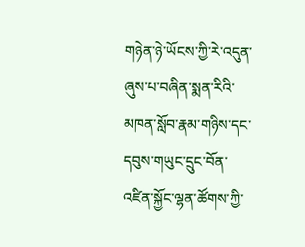གཉེན་ཉེ་ཡོངས་ཀྱི་རེ་འདུན་ཞུས་པ་བཞིན་སྨན་རིའི་མཁན་སློབ་རྣམ་གཉིས་དང་དབུས་གཡུང་དྲུང་བོན་འཛིན་སྐྱོང་ལྷན་ཚོགས་ཀྱི་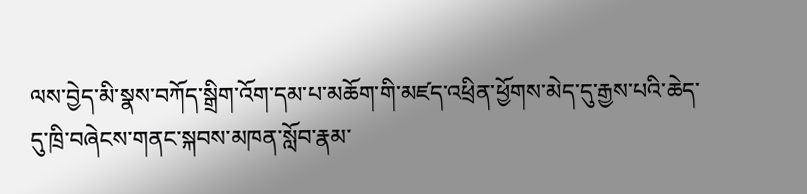ལས་བྱེད་མི་སྣས་བཀོད་སྒྲིག་འོག་དམ་པ་མཆོག་གི་མཛད་འཕྲིན་ཕྱོགས་མེད་དུ་རྒྱས་པའི་ཆེད་དུ་ཁྲི་བཞེངས་གནང་སྐབས་མཁན་སློབ་རྣམ་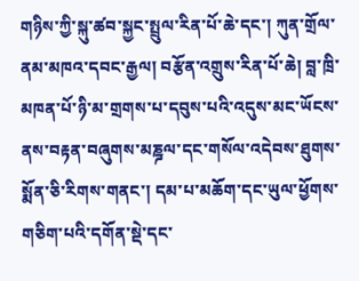གཉིས་ཀྱི་སྐུ་ཚབ་སྐྱང་སྤྲུལ་རིན་པོ་ཆེ་དང་། ཀུན་གྲོལ་ནམ་མཁའ་དབང་རྒྱལ། བརྩོན་འགྲུས་རིན་པོ་ཆེ། བླ་ཁྲི་མཁན་པོ་ཉི་མ་གྲགས་པ་དབུས་པའི་འདུས་མང་ཡོངས་ནས་བརྟན་བཞུགས་མཎྜལ་དང་གསོལ་འདེབས་ཐུགས་སྨོན་ཅི་རིགས་གནང་། དམ་པ་མཆོག་དང་ཡུལ་ཕྱོགས་གཅིག་པའི་དགོན་སྡེ་དང་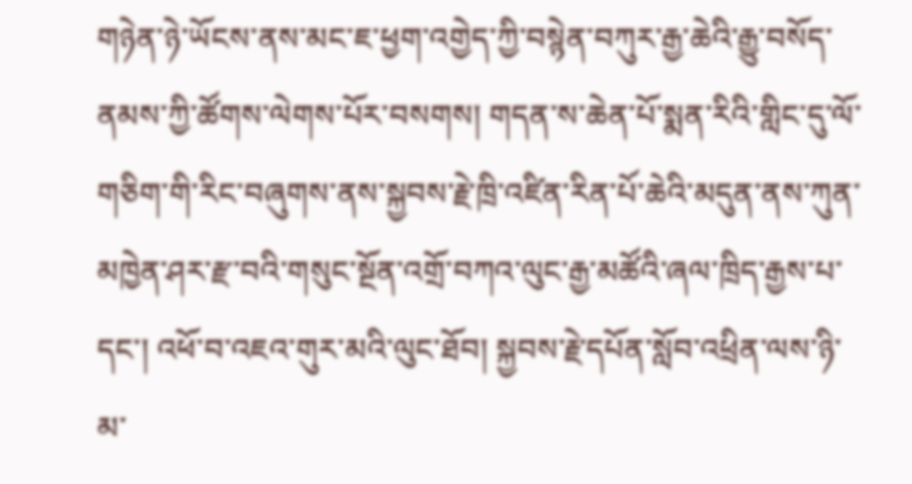གཉེན་ཉེ་ཡོངས་ནས་མང་ཇ་ཕྱག་འགྱེད་ཀྱི་བསྙེན་བཀུར་རྒྱ་ཆེའི་རྒྱུ་བསོད་ནམས་ཀྱི་ཚོགས་ལེགས་པོར་བསགས། གདན་ས་ཆེན་པོ་སྨན་རིའི་གླིང་དུ་ལོ་གཅིག་གི་རིང་བཞུགས་ནས་སྐྱབས་རྗེ་ཁྲི་འཛིན་རིན་པོ་ཆེའི་མདུན་ནས་ཀུན་མཁྱེན་ཤར་རྫ་བའི་གསུང་སྔོན་འགྲོ་བཀའ་ལུང་རྒྱ་མཚོའི་ཞལ་ཁྲིད་རྒྱས་པ་དང་། འཕོ་བ་འཇའ་གུར་མའི་ལུང་ཐོབ། སྐྱབས་རྗེ་དཔོན་སློབ་འཕྲིན་ལས་ཉི་མ་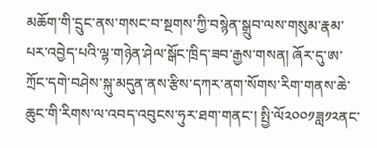མཆོག་གི་དྲུང་ནས་གསང་བ་སྔགས་ཀྱི་བསྙེན་སྒྲུབ་ལས་གསུམ་རྣམ་པར་འབྱེད་པའི་ལྷ་གཉེན་ཤེལ་སྒོང་ཁྲིད་ཟབ་རྒྱས་གསན། ཞོར་དུ་ཨ་ ཀྲོང་དགེ་བཤེས་སྐུ་མདུན་ནས་རྩིས་དཀར་ནག་སོགས་རིག་གནས་ཆེ་ཆུང་གི་རིགས་ལ་འབད་འབུངས་ཧུར་ཐག་གནང་། སྤྱི་ལོ༢༠༠༡ཟླ༡༢ནང་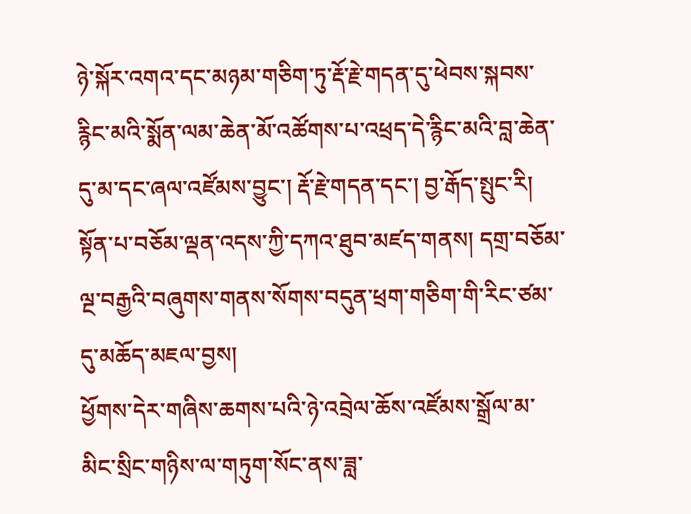ཉེ་སྐོར་འགའ་དང་མཉམ་གཅིག་ཏུ་རྡོ་རྗེ་གདན་དུ་ཕེབས་སྐབས་རྙིང་མའི་སྨོན་ལམ་ཆེན་མོ་འཚོགས་པ་འཕྲད་དེ་རྙིང་མའི་བླ་ཆེན་དུ་མ་དང་ཞལ་འཛོམས་བྱུང་། རྡོ་རྗེ་གདན་དང་། བྱ་རྒོད་སྤུང་རི། སྟོན་པ་བཅོམ་ལྡན་འདས་ཀྱི་དཀའ་ཐུབ་མཛད་གནས། དགྲ་བཅོམ་ལྔ་བརྒྱའི་བཞུགས་གནས་སོགས་བདུན་ཕྲག་གཅིག་གི་རིང་ཙམ་དུ་མཆོད་མཇལ་བྱས།
ཕྱོགས་དེར་གཞིས་ཆགས་པའི་ཉེ་འབྲེལ་ཆོས་འཛོམས་སྒྲོལ་མ་མིང་སྲིང་གཉིས་ལ་གཏུག་སོང་ནས་ཟླ་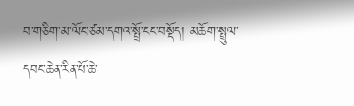བ་གཅིག་མ་ལོང་ཙམ་དགའ་སྤྲོ་ངང་བསྡོད། མཆོག་སྤྲུལ་དབང་ཆེན་རིན་པོ་ཆེ་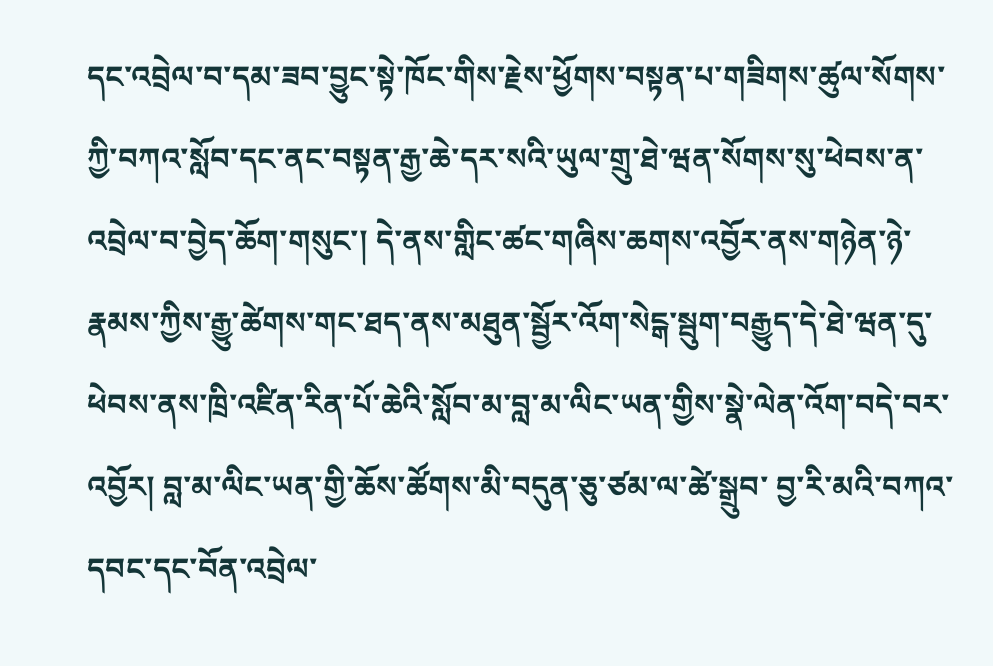དང་འབྲེལ་བ་དམ་ཟབ་བྱུང་སྟེ་ཁོང་གིས་རྗེས་ཕྱོགས་བསྟན་པ་གཟིགས་ཚུལ་སོགས་ཀྱི་བཀའ་སློབ་དང་ནང་བསྟན་རྒྱ་ཆེ་དར་སའི་ཡུལ་གྲུ་ཐེ་ཝན་སོགས་སུ་ཕེབས་ན་འབྲེལ་བ་བྱེད་ཆོག་གསུང་། དེ་ནས་གླིང་ཚང་གཞིས་ཆགས་འབྱོར་ནས་གཉེན་ཉེ་རྣམས་ཀྱིས་རྒྱུ་ཚེགས་གང་ཐད་ནས་མཐུན་སྦྱོར་འོག་སེངྒ་སྦུག་བརྒྱུད་དེ་ཐེ་ཝན་དུ་ཕེབས་ནས་ཁྲི་འཛིན་རིན་པོ་ཆེའི་སློབ་མ་བླ་མ་ལིང་ཡན་གྱིས་སྣེ་ལེན་འོག་བདེ་བར་འབྱོར། བླ་མ་ལིང་ཡན་གྱི་ཆོས་ཚོགས་མི་བདུན་ཅུ་ཙམ་ལ་ཚེ་སྒྲུབ་ བྱ་རི་མའི་བཀའ་དབང་དང་བོན་འབྲེལ་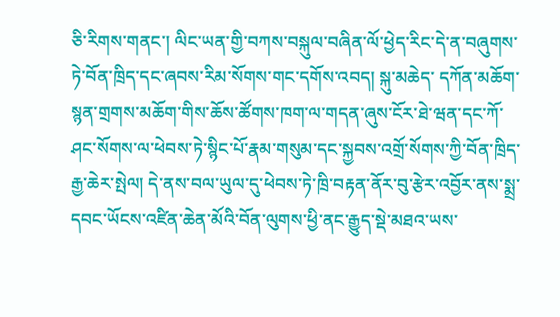ཅི་རིགས་གནང་། ལིང་ཡན་གྱི་བཀས་བསྐུལ་བཞིན་ལོ་ཕྱེད་རིང་དེ་ན་བཞུགས་ཏེ་བོན་ཁྲིད་དང་ཞབས་རིམ་སོགས་གང་དགོས་འབད། སྐུ་མཆེད་ དཀོན་མཆོག་སྙན་གྲགས་མཆོག་གིས་ཆོས་ཚོགས་ཁག་ལ་གདན་ཞུས་ངོར་ཐེ་ཝན་དང་ཀོ་ཤང་སོགས་ལ་ཕེབས་ཏེ་སྙིང་པོ་རྣམ་གསུམ་དང་སྐྱབས་འགྲོ་སོགས་ཀྱི་བོན་ཁྲིད་རྒྱ་ཆེར་སྤེལ། དེ་ནས་བལ་ཡུལ་དུ་ཕེབས་ཏེ་ཁྲི་བརྟན་ནོར་བུ་རྩེར་འབྱོར་ནས་སྨྲ་དབང་ཡོངས་འཛིན་ཆེན་མོའི་བོན་ལུགས་ཕྱི་ནང་རྒྱུད་སྡེ་མཐའ་ཡས་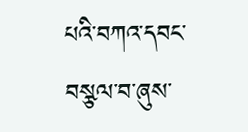པའི་བཀའ་དབང་བསྩལ་བ་ཞུས་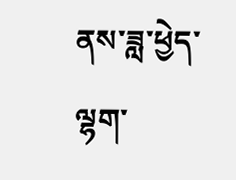ནས་ཟླ་ཕྱེད་ལྷག་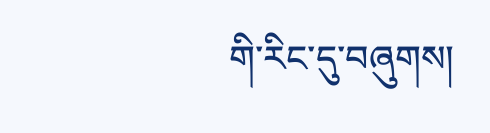གི་རིང་དུ་བཞུགས།